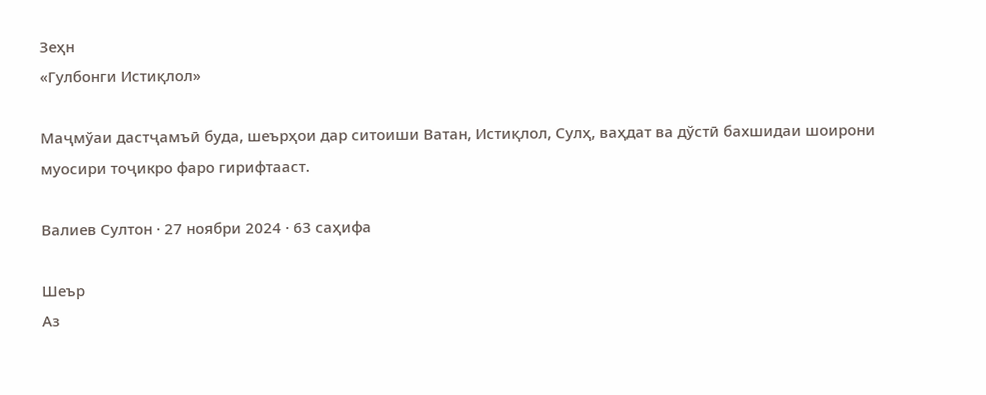Зеҳн
«Гулбонги Истиқлол»

Маҷмўаи дастҷамъӣ буда, шеърҳои дар ситоиши Ватан, Истиқлол, Сулҳ, ваҳдат ва дўстӣ бахшидаи шоирони муосири тоҷикро фаро гирифтааст.

Валиев Султон · 27 ноябри 2024 · 63 саҳифа

Шеър
Аз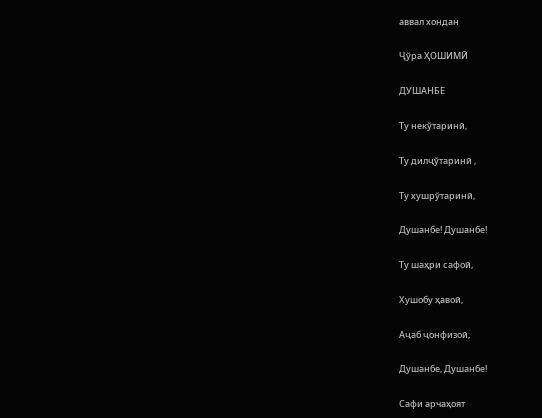аввал хондан

Ҷўра ҲОШИМӢ

ДУШАНБЕ

Ту некўтаринӣ,

Ту дилҷўтаринӣ ,

Ту хушрўтаринӣ,

Душанбе! Душанбе!

Ту шаҳри сафоӣ,

Хушобу ҳавоӣ,

Аҷаб ҷонфизоӣ,

Душанбе, Душанбе!

Сафи арчаҳоят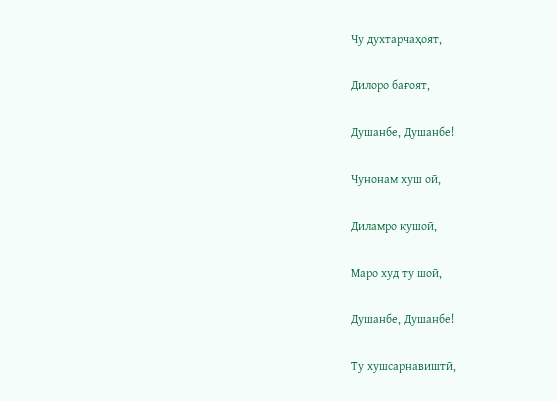Чу духтарчаҳоят,

Дилоро бағоят,

Душанбе, Душанбе!

Чунонам хуш оӣ,

Диламро кушоӣ,

Маро худ ту шоӣ,

Душанбе, Душанбе!

Ту хушсарнавиштӣ,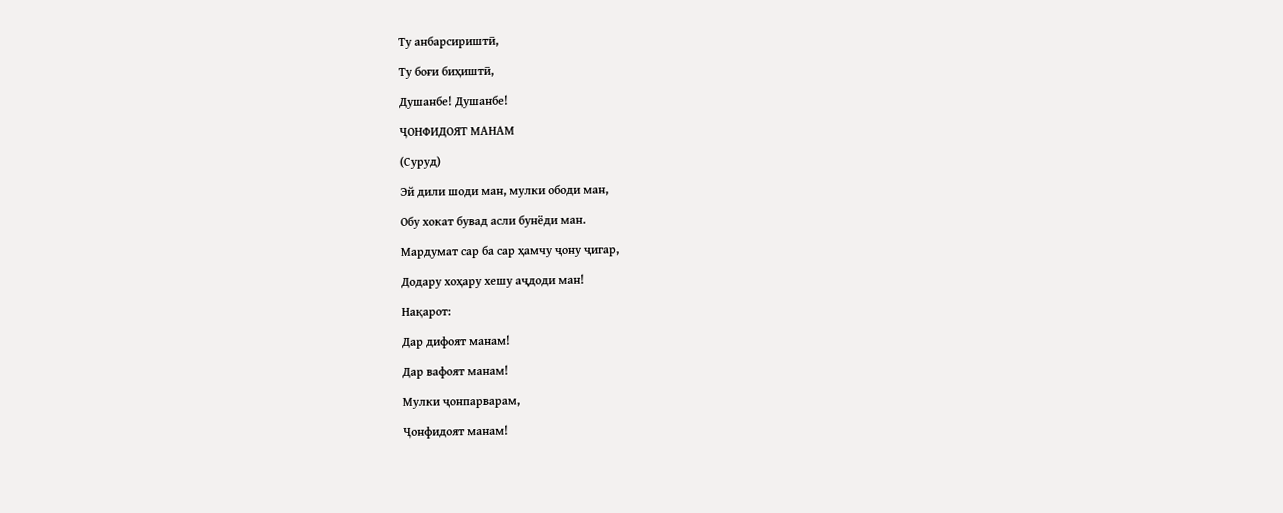Ту анбарсириштӣ,

Ту боғи биҳиштӣ,

Душанбе! Душанбе!

ҶОНФИДОЯТ МАНАМ

(Суруд)

Эй дили шоди ман, мулки ободи ман,

Обу хокат бувад асли бунёди ман.

Мардумат сар ба сар ҳамчу ҷону ҷигар,

Додару хоҳару хешу аҷдоди ман!

Нақарот:

Дар дифоят манам!

Дар вафоят манам!

Мулки ҷонпарварам,

Ҷонфидоят манам!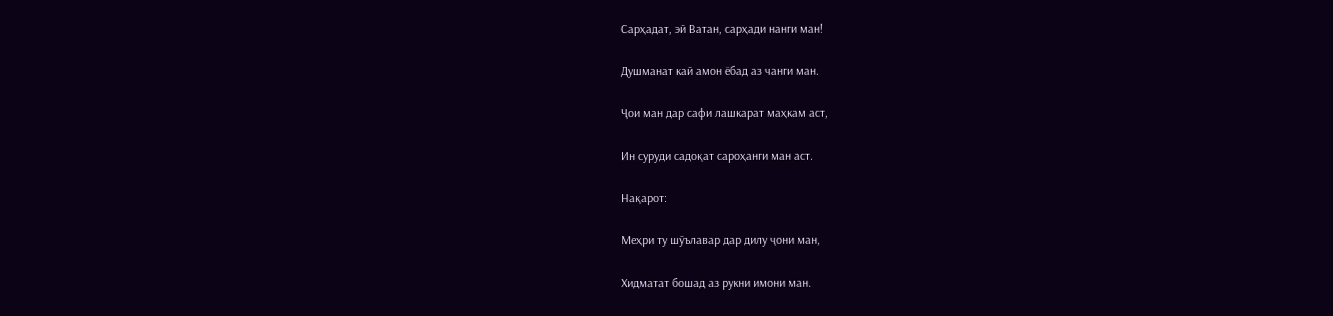Сарҳадат, эй Ватан, сарҳади нанги ман!

Душманат кай амон ёбад аз чанги ман.

Ҷои ман дар сафи лашкарат маҳкам аст,

Ин суруди садоқат сароҳанги ман аст.

Нақарот:

Меҳри ту шўълавар дар дилу ҷони ман,

Хидматат бошад аз рукни имони ман.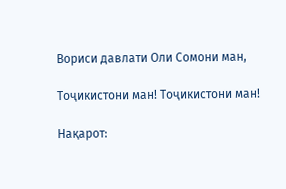Вориси давлати Оли Сомони ман,

Тоҷикистони ман! Тоҷикистони ман!

Нақарот: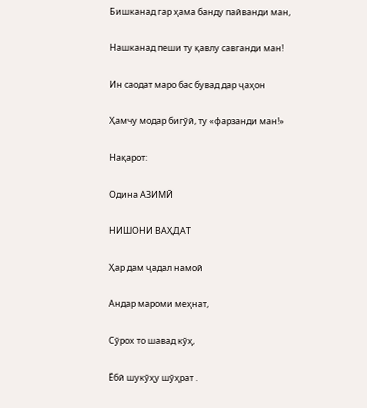Бишканад гар ҳама банду пайванди ман,

Нашканад пеши ту қавлу савганди ман!

Ин саодат маро бас бувад дар ҷаҳон

Ҳамчу модар бигўӣ, ту «фарзанди ман!»

Нақарот:

Одина АЗИМӢ

НИШОНИ ВАҲДАТ

Ҳар дам ҷадал намоӣ

Андар мароми меҳнат,

Сўрох то шавад кўҳ,

Ёбӣ шукўҳу шўҳрат .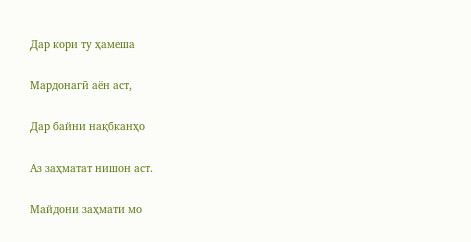Дар кори ту ҳамеша

Мардонагӣ аён аст,

Дар байни нақбканҳо

Аз заҳматат нишон аст.

Майдони заҳмати мо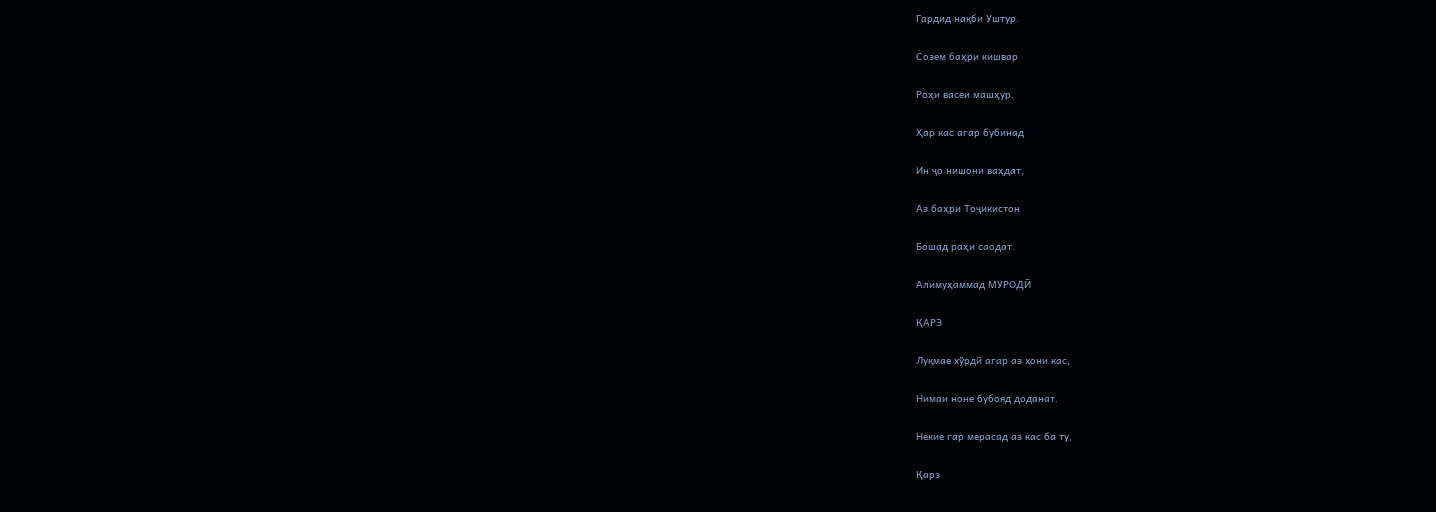Гардид нақби Уштур.

Созем баҳри кишвар

Роҳи васеи машҳур.

Ҳар кас агар бубинад

Ин ҷо нишони ваҳдат,

Аз баҳри Тоҷикистон

Бошад раҳи саодат.

Алимуҳаммад МУРОДӢ

ҚАРЗ

Луқмае хўрдӣ агар аз хони кас,

Нимаи ноне бубояд доданат.

Некие гар мерасад аз кас ба ту,

Қарз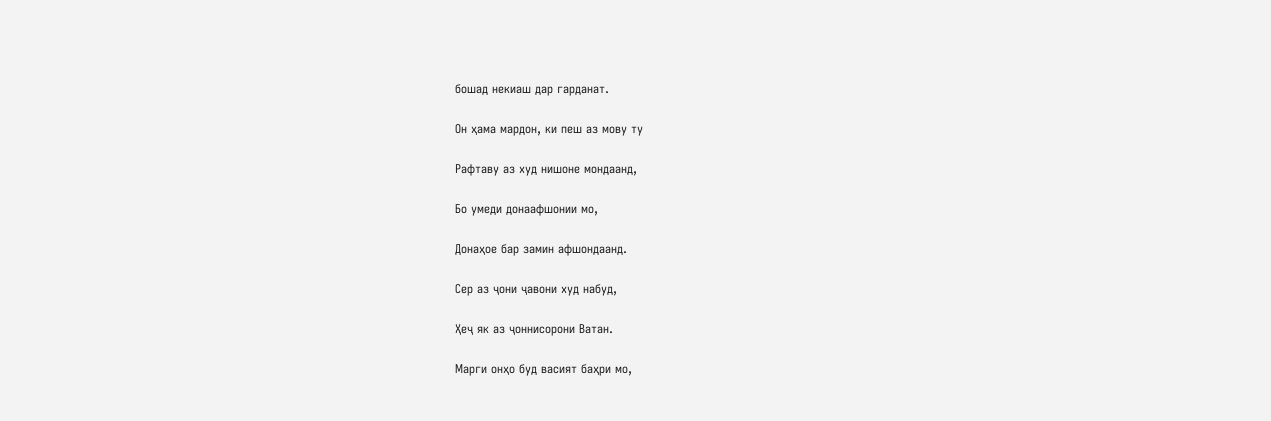бошад некиаш дар гарданат.

Он ҳама мардон, ки пеш аз мову ту

Рафтаву аз худ нишоне мондаанд,

Бо умеди донаафшонии мо,

Донаҳое бар замин афшондаанд.

Сер аз ҷони ҷавони худ набуд,

Ҳеҷ як аз ҷоннисорони Ватан.

Марги онҳо буд васият баҳри мо,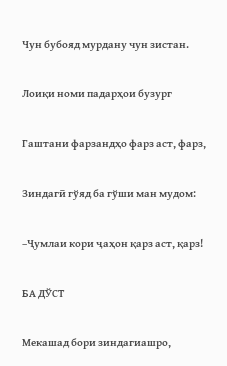Чун бубояд мурдану чун зистан.

Лоиқи номи падарҳои бузург

Гаштани фарзандҳо фарз аст, фарз,

Зиндагӣ гўяд ба гўши ман мудом:

–Ҷумлаи кори ҷаҳон қарз аст, қарз!

БА ДЎСТ

Мекашад бори зиндагиашро,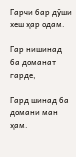Гарчи бар дўши хеш ҳар одам.

Гар нишинад ба доманат гарде,

Гард шинад ба домани ман ҳам.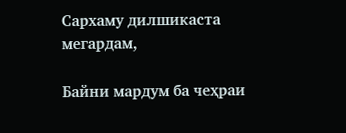Сархаму дилшикаста мегардам,

Байни мардум ба чеҳраи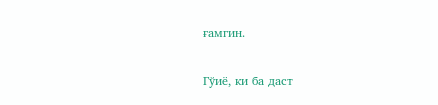ғамгин.

Гўиё, ки ба даст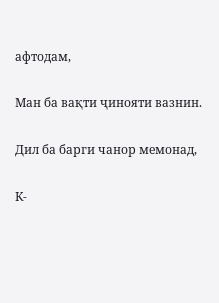афтодам,

Ман ба вақти ҷинояти вазнин.

Дил ба барги чанор мемонад,

К-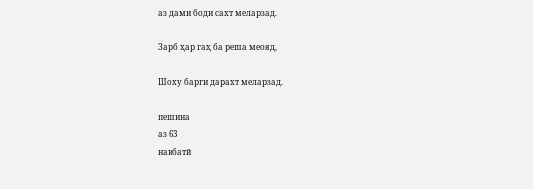аз дами боди сахт меларзад.

Зарб ҳар гаҳ ба реша меояд,

Шоху барги дарахт меларзад.

пешина
аз 63
навбатӣ